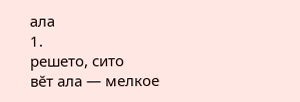ала
1.
решето, сито
вĕт ала — мелкое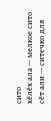сито
хĕлĕх ала — мелкое сито
сĕт али — ситечко для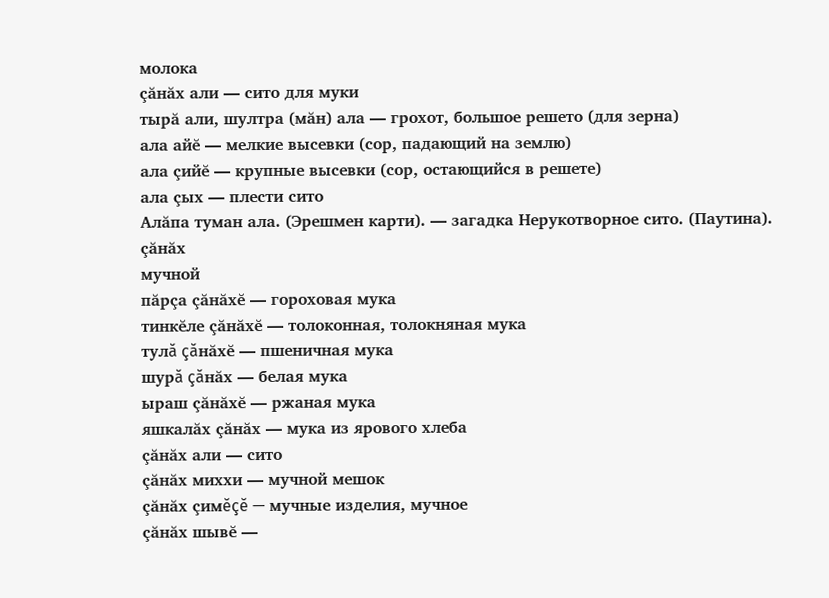молока
çăнăх али — сито для муки
тырă али, шултра (мăн) ала — грохот, большое решето (для зерна)
ала айĕ — мелкие высевки (сор, падающий на землю)
ала çийĕ — крупные высевки (сор, остающийся в решете)
ала çых — плести сито
Алăпа туман ала. (Эрешмен карти). — загадка Нерукотворное сито. (Паутина).
çăнăх
мучной
пăрçа çăнăхĕ — гороховая мука
тинкĕле çăнăхĕ — толоконная, толокняная мука
тулă çăнăхĕ — пшеничная мука
шурă çăнăх — белая мука
ыраш çăнăхĕ — ржаная мука
яшкалăх çăнăх — мука из ярового хлеба
çăнăх али — сито
çăнăх миххи — мучной мешок
çăнăх çимĕçĕ — мучные изделия, мучное
çăнăх шывĕ —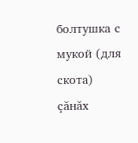болтушка с мукой (для скота)
çăнăх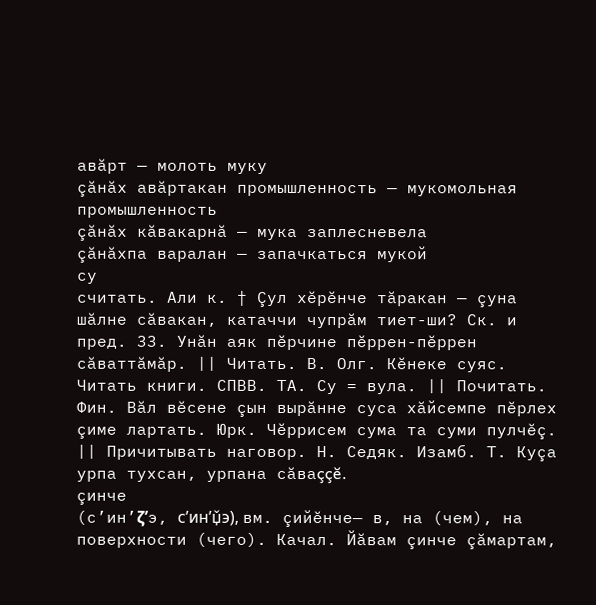авăрт — молоть муку
çăнăх авăртакан промышленность — мукомольная промышленность
çăнăх кăвакарнă — мука заплесневела
çăнăхпа варалан — запачкаться мукой
су
считать. Али к. † Çул хĕрĕнче тăракан — çуна шăлне сăвакан, катаччи чупрăм тиет-ши? Ск. и пред. 33. Унăн аяк пĕрчине пĕррен-пĕррен сăваттăмăр. || Читать. В. Олг. Кĕнеке суяс. Читать книги. СПВВ. ТА. Су = вула. || Почитать. Фин. Вăл вĕсене çын вырăнне суса хăйсемпе пĕрлех çиме лартать. Юрк. Чĕррисем сума та суми пулчĕç. || Причитывать наговор. Н. Седяк. Изамб. Т. Куçа урпа тухсан, урпана сăваççĕ.
çинче
(с’ин’ζ’э, с’ин’џ̌э), вм. çийĕнче— в, на (чем), на поверхности (чего). Качал. Йăвам çинче çăмартам,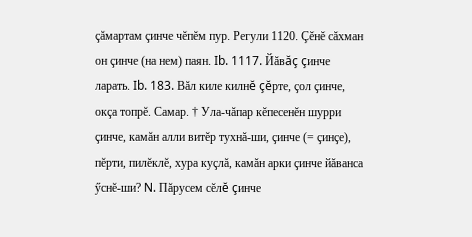çăмартам çинче чĕпĕм пур. Регули 1120. Çĕнĕ сăхман он çинче (на нем) паян. Ib. 1117. Йăвăç çинче ларать. Ib. 183. Вăл киле килнĕ çĕрте, çол çинче, окçа топрĕ. Самар. † Ула-чăпар кĕпесенĕн шурри çинче, камăн алли витĕр тухнă-ши, çинче (= çинçе), пĕрти, пилĕклĕ, хура куçлă, камăн арки çинче йăванса ӳснĕ-ши? N. Пăрусем сĕлĕ çинче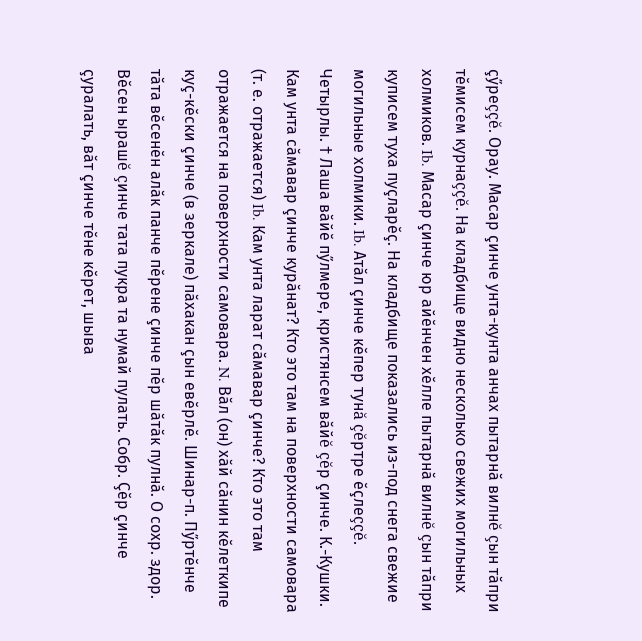çӳреççĕ. Орау. Масар çинче унта-кунта анчах пытарнă вилнĕ çын тăпри тĕмисем курнаççĕ. На кладбище видно несколько свежих могильных холмиков. Ib. Масар çинче юр айĕнчен хĕлле пытарнă вилнĕ çын тăпри куписем туха пуçларĕç. На кладбище показались из-под снега свежие могильные холмики. Ib. Атăл çинче кĕпер тунă çĕртре ĕçлеççĕ. Четырлы. † Лаша вăйĕ пӳлмере, кристянсем вăйĕ çĕр çинче. К.-Кушки. Кам унта сăмавар çинче курăнат? Кто это там на поверхности самовара (т. е. отражается) Ib. Кам унта ларат сăмавар çинче? Кто это там отражается на поверхности самовара. N. Вăл (он) хăй сăнин кĕлеткипе куç-кĕски çинче (в зеркале) пăхакан çын евĕрлĕ. Шинар-п. Пӳртĕнче тăта вĕсенĕн алăк панче пĕрене çинче пĕр шăтăк пулнă. О сохр. здор. Вĕсен ырашĕ çинче тата пукра та нумай пулать. Собр. Çĕр çинче çуралать, вăт çинче тĕне кĕрет, шыва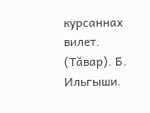курсаннах вилет. (Тăвар). Б. Ильгыши.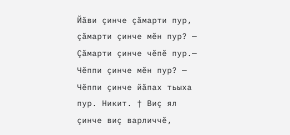Йăви çинче çăмарти пур, çăмарти çинче мĕн пур? — Çăмарти çинче чĕпĕ пур.— Чĕппи çинче мĕн пур? — Чĕппи çинче йăпах тьыха пур. Никит. † Виç ял çинче виç варличчĕ,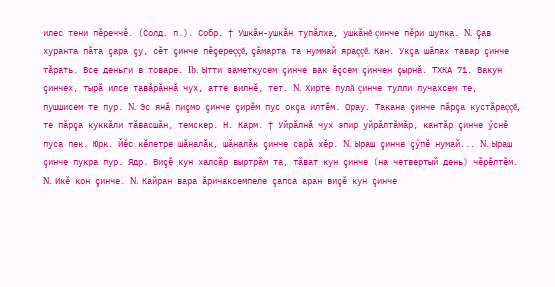илес тени пĕреччĕ. (Солд. п.). Собр. † Ушкăн-ушкăн тупăлха, ушкăнĕ çинче пĕри шупка. N. Çав хуранта пăта çара çу, сĕт çинче пĕçереççĕ, çăмарта та нуммай яраççĕ. Кан. Укçа шăпах тавар çинче тăрать. Все деньги в товаре. Ib. Ытти заметкусем çинче вак ĕçсем çинчен çырнă. ТХКА 71. Вакун çинчех, тырă илсе тавăрăннă чух, атте вилнĕ, тет. N. Хирте пулă çинче тулли пучахсем те, пушшисем те пур. N. Эс янă пиçмо çинче çирĕм пус окçа илтĕм. Орау. Такана çинче пăрçа кустăраççĕ, те пăрçа куккăли тăвасшăн, темскер. Н. Карм. † Уйрăлнă чух эпир уйрăлтăмăр, кантăр çинче ӳснĕ пуса пек. Юрк. Йĕс кĕлетре шăналăк, шăналăк çинче сарă хĕр. N. Ыраш çинче çӳпĕ нумай... N. Ыраш çинче пукра пур. Ядр. Виçĕ кун халсăр выртрăм та, тăват кун çинче (на четвертый день) чĕрĕлтĕм. N. Икĕ кон çинче. N. Кайран вара ăричаксемпеле çапса аран виçĕ кун çинче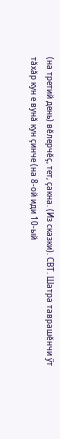(на третий день) вĕлерчĕç, тет, çакна. (Из сказки). СВТ. Шатра таврашĕнчи ӳт тăхăр кун е вунă кун çинче (на 8-ой иди 10-ый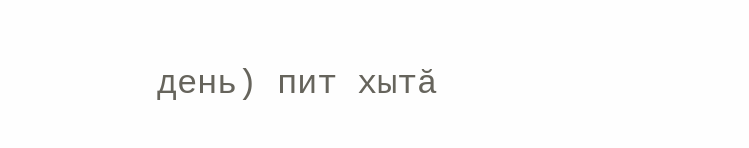день) пит хытă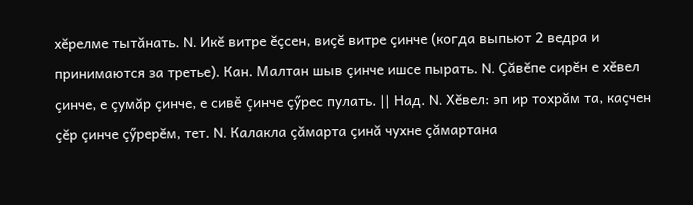хĕрелме тытăнать. N. Икĕ витре ĕçсен, виçĕ витре çинче (когда выпьют 2 ведра и принимаются за третье). Кан. Малтан шыв çинче ишсе пырать. N. Çăвĕпе сирĕн е хĕвел çинче, е çумăр çинче, е сивĕ çинче çӳрес пулать. || Над. N. Хĕвел: эп ир тохрăм та, каçчен çĕр çинче çӳрерĕм, тет. N. Калакла çăмарта çинă чухне çăмартана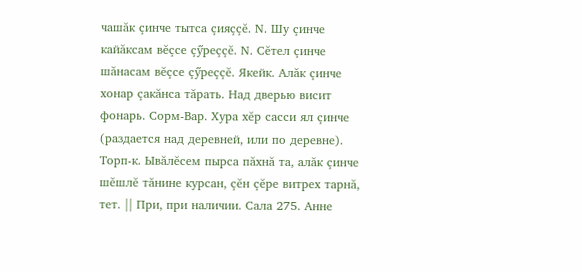чашăк çинче тытса çияççĕ. N. Шу çинче кайăксам вĕçсе çӳреççĕ. N. Сĕтел çинче шăнасам вĕçсе çӳреççĕ. Якейк. Алăк çинче хонар çакăнса тăрать. Над дверью висит фонарь. Сорм-Вар. Хура хĕр сасси ял çинче (раздается над деревней, или по деревне). Торп-к. Ывăлĕсем пырса пăхнă та, алăк çинче шĕшлĕ тăнине курсан, çĕн çĕре витрех тарнă, тет. || При, при наличии. Сала 275. Анне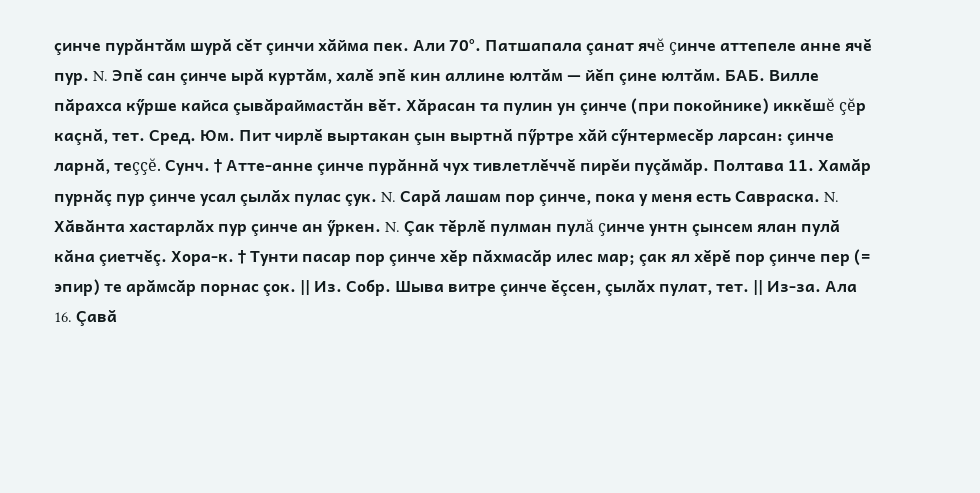çинче пурăнтăм шурă сĕт çинчи хăйма пек. Али 70°. Патшапала çанат ячĕ çинче аттепеле анне ячĕ пур. N. Эпĕ сан çинче ырă куртăм, халĕ эпĕ кин аллине юлтăм — йĕп çине юлтăм. БАБ. Вилле пăрахса кӳрше кайса çывăраймастăн вĕт. Хăрасан та пулин ун çинче (при покойнике) иккĕшĕ çĕр каçнă, тет. Сред. Юм. Пит чирлĕ выртакан çын выртнă пӳртре хăй сӳнтермесĕр ларсан: çинче ларнă, теççĕ. Сунч. † Атте-анне çинче пурăннă чух тивлетлĕччĕ пирĕи пуçăмăр. Полтава 11. Хамăр пурнăç пур çинче усал çылăх пулас çук. N. Сарă лашам пор çинче, пока у меня есть Савраска. N. Хăвăнта хастарлăх пур çинче ан ӳркен. N. Çак тĕрлĕ пулман пулă çинче унтн çынсем ялан пулă кăна çиетчĕç. Хора-к. † Тунти пасар пор çинче хĕр пăхмасăр илес мар; çак ял хĕрĕ пор çинче пер (= эпир) те арăмсăр порнас çок. || Из. Собр. Шыва витре çинче ĕçсен, çылăх пулат, тет. || Из-за. Ала 16. Çавă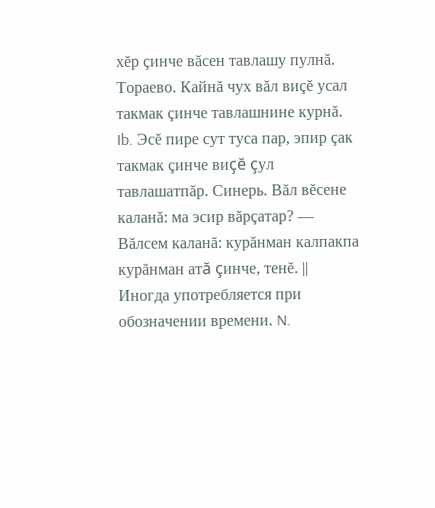хĕр çинче вăсен тавлашу пулнă. Тораево. Кайнă чух вăл виçĕ усал такмак çинче тавлашнине курнă. Ib. Эсĕ пире сут туса пар, эпир çак такмак çинче виçĕ çул тавлашатпăр. Синерь. Вăл вĕсене каланă: ма эсир вăрçатар? — Вăлсем каланă: курăнман калпакпа курăнман атă çинче, тенĕ. || Иногда употребляется при обозначении времени. N.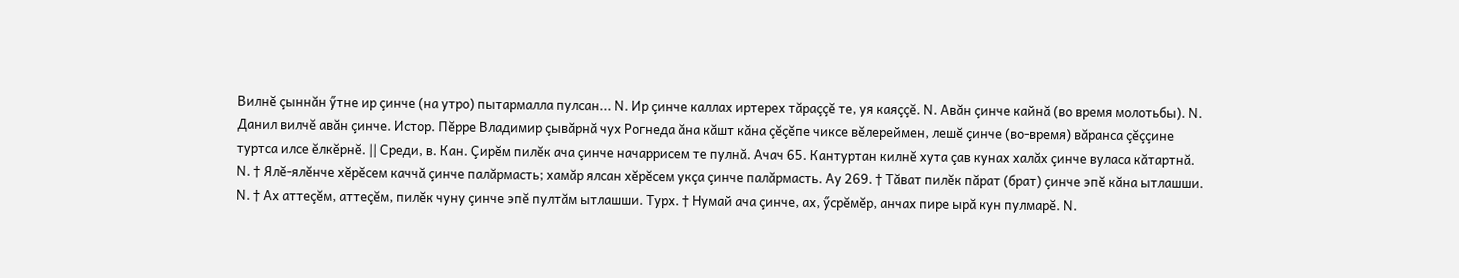Вилнĕ çыннăн ӳтне ир çинче (на утро) пытармалла пулсан... N. Ир çинче каллах иртерех тăраççĕ те, уя каяççĕ. N. Авăн çинче кайнă (во время молотьбы). N. Данил вилчĕ авăн çинче. Истор. Пĕрре Владимир çывăрнă чух Рогнеда ăна кăшт кăна çĕçĕпе чиксе вĕлереймен, лешĕ çинче (во-время) вăранса çĕççине туртса илсе ĕлкĕрнĕ. || Среди, в. Кан. Çирĕм пилĕк ача çинче начаррисем те пулнă. Ачач 65. Кантуртан килнĕ хута çав кунах халăх çинче вуласа кăтартнă. N. † Ялĕ-ялĕнче хĕрĕсем каччă çинче палăрмасть; хамăр ялсан хĕрĕсем укçа çинче палăрмасть. Ау 269. † Тăват пилĕк пăрат (брат) çинче эпĕ кăна ытлашши. N. † Ах аттеçĕм, аттеçĕм, пилĕк чуну çинче эпĕ пултăм ытлашши. Турх. † Нумай ача çинче, ах, ӳсрĕмĕр, анчах пире ырă кун пулмарĕ. N.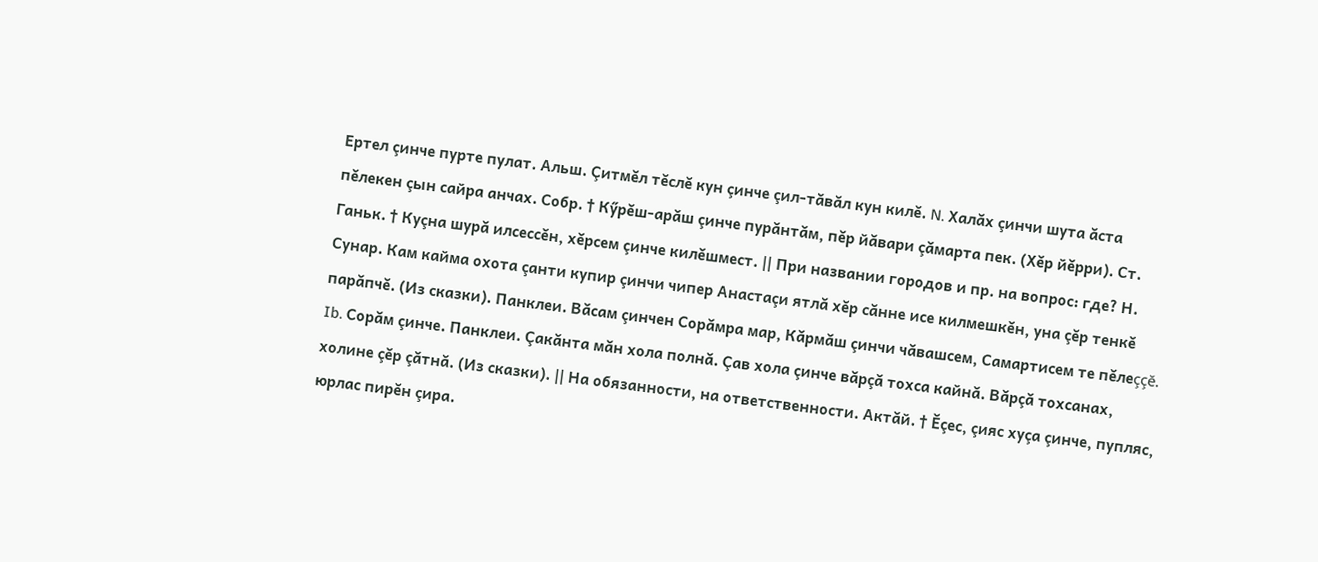Ертел çинче пурте пулат. Альш. Çитмĕл тĕслĕ кун çинче çил-тăвăл кун килĕ. N. Халăх çинчи шута ăста пĕлекен çын сайра анчах. Собр. † Кӳрĕш-арăш çинче пурăнтăм, пĕр йăвари çăмарта пек. (Хĕр йĕрри). Ст. Ганьк. † Куçна шурă илсессĕн, хĕрсем çинче килĕшмест. || При названии городов и пр. на вопрос: где? Н. Сунар. Кам кайма охота çанти купир çинчи чипер Анастаçи ятлă хĕр сăнне исе килмешкĕн, уна çĕр тенкĕ парăпчĕ. (Из сказки). Панклеи. Вăсам çинчен Сорăмра мар, Кăрмăш çинчи чăвашсем, Самартисем те пĕлеççĕ. Ib. Сорăм çинче. Панклеи. Çакăнта мăн хола полнă. Çав хола çинче вăрçă тохса кайнă. Вăрçă тохсанах, холине çĕр çăтнă. (Из сказки). || На обязанности, на ответственности. Актăй. † Ĕçес, çияс хуçа çинче, пупляс, юрлас пирĕн çира.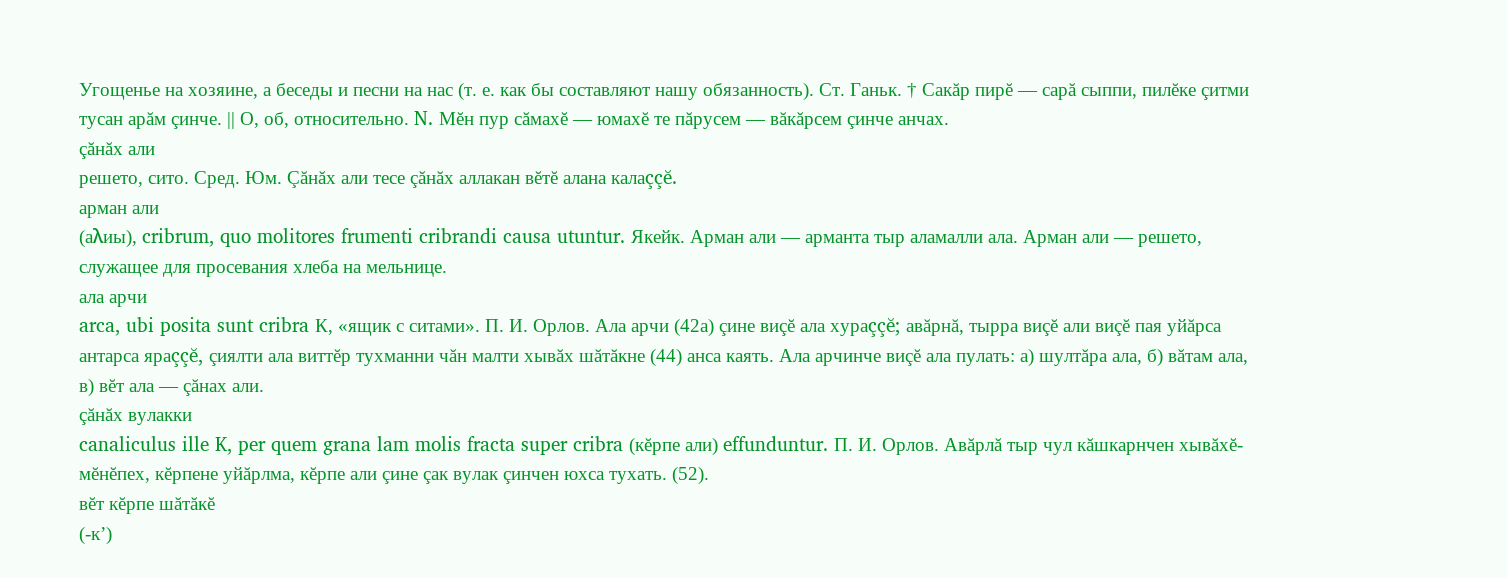Угощенье на хозяине, а беседы и песни на нас (т. е. как бы составляют нашу обязанность). Ст. Ганьк. † Сакăр пирĕ — сарă сыппи, пилĕке çитми тусан арăм çинче. || О, об, относительно. N. Мĕн пур сăмахĕ — юмахĕ те пăрусем — вăкăрсем çинче анчах.
çăнăх али
решето, сито. Сред. Юм. Çăнăх али тесе çăнăх аллакан вĕтĕ алана калаççĕ.
арман али
(аλиы), cribrum, quo molitores frumenti cribrandi causa utuntur. Якейк. Арман али — арманта тыр аламалли ала. Арман али — решето, служащее для просевания хлеба на мельнице.
ала арчи
arca, ubi posita sunt cribra К, «ящик с ситами». П. И. Орлов. Ала арчи (42а) çине виçĕ ала хураççĕ; авăрнă, тырра виçĕ али виçĕ пая уйăрса антарса яраççĕ, çиялти ала виттĕр тухманни чăн малти хывăх шăтăкне (44) анса каять. Ала арчинче виçĕ ала пулать: а) шултăра ала, б) вăтам ала, в) вĕт ала — çăнах али.
çăнăх вулакки
canaliculus ille K, per quem grana lam molis fracta super cribra (кĕрпе али) effunduntur. П. И. Орлов. Авăрлă тыр чул кăшкарнчен хывăхĕ-мĕнĕпех, кĕрпене уйăрлма, кĕрпе али çине çак вулак çинчен юхса тухать. (52).
вĕт кĕрпе шăтăкĕ
(-к’)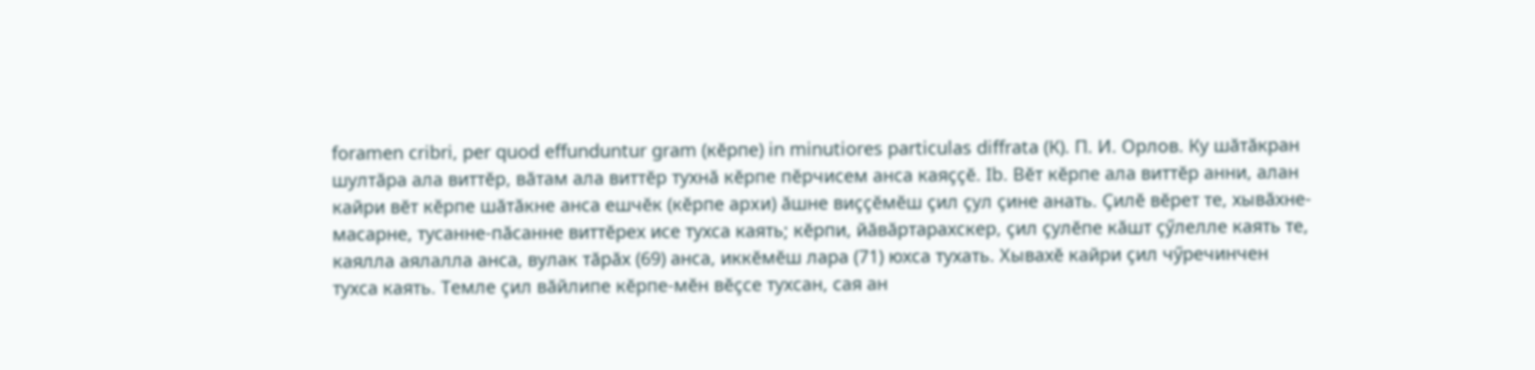foramen cribri, per quod effunduntur gram (кĕрпе) in minutiores particulas diffrata (К). П. И. Орлов. Ку шăтăкран шултăра ала виттĕр, вăтам ала виттĕр тухнă кĕрпе пĕрчисем анса каяççĕ. Ib. Вĕт кĕрпе ала виттĕр анни, алан кайри вĕт кĕрпе шăтăкне анса ешчĕк (кĕрпе арxи) ăшне виççĕмĕш çил çул çине анать. Çилĕ вĕрет те, хывăхне-масарне, тусанне-пăcанне виттĕрех исе тухса каять; кĕрпи, йăвăртарахскер, çил çулĕпе кăшт çӳлелле каять те, каялла аялалла анса, вулак тăрăх (69) анса, иккĕмĕш лара (71) юхса тухать. Хывахĕ кайри çил чӳречинчен тухса каять. Темле çил вăйлипе кĕрпе-мĕн вĕçсе тухсан, сая ан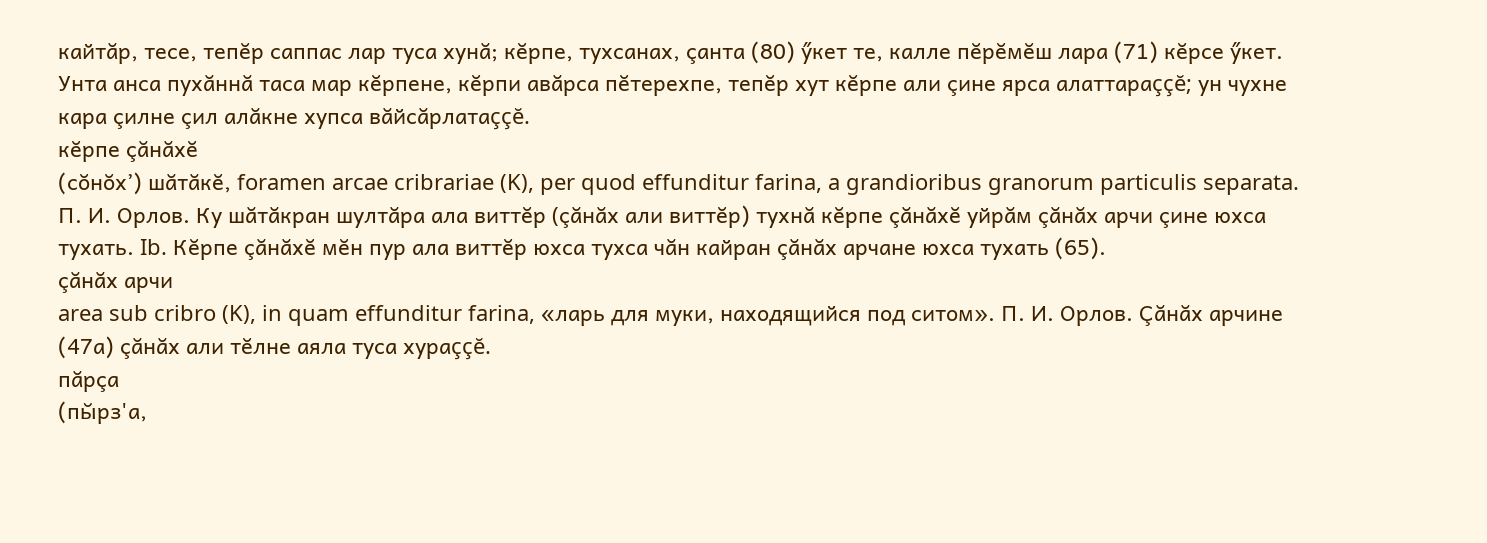кайтăр, тесе, тепĕр саппас лар туса хунă; кĕрпе, тухсанах, çанта (80) ӳкет те, калле пĕрĕмĕш лара (71) кĕрсе ӳкет. Унта анса пухăннă таса мар кĕрпене, кĕрпи авăрса пĕтерехпе, тепĕр хут кĕрпе али çине ярса алаттараççĕ; ун чухне кара çилне çил алăкне хупса вăйсăрлатаççĕ.
кĕрпе çăнăхĕ
(сŏнŏх’) шăтăкĕ, foramen arcae cribrariae (K), per quod effunditur farina, a grandioribus granorum particulis separata. П. И. Орлов. Ку шăтăкран шултăра ала виттĕр (çăнăх али виттĕр) тухнă кĕрпе çăнăхĕ уйрăм çăнăх арчи çине юхса тухать. Ib. Кĕрпе çăнăхĕ мĕн пур ала виттĕр юхса тухса чăн кайран çăнăх арчане юхса тухать (65).
çăнăх арчи
area sub cribro (K), in quam effunditur farina, «ларь для муки, находящийся под ситом». П. И. Орлов. Çăнăх арчине (47а) çăнăх али тĕлне аяла туса хураççĕ.
пăрçа
(пы̆рз'а,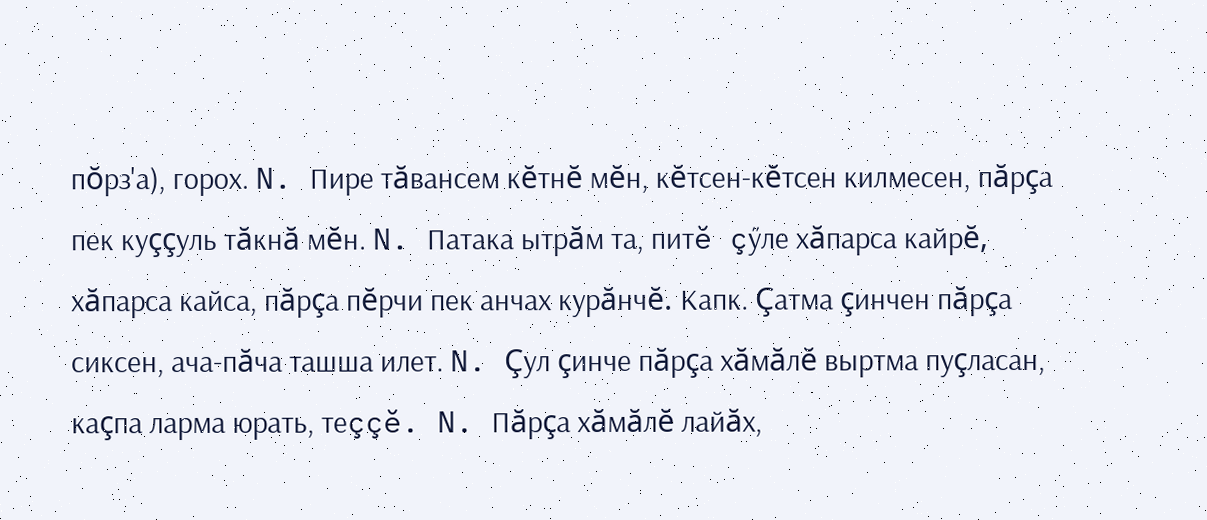пŏрз'а), горох. N. Пире тăвансем кĕтнĕ мĕн, кĕтсен-кĕтсен килмесен, пăрçа пек куççуль тăкнă мĕн. N. Патака ытрăм та, питĕ çӳле хăпарса кайрĕ, хăпарса кайса, пăрçа пĕрчи пек анчах курăнчĕ. Капк. Çатма çинчен пăрçа сиксен, ача-пăча ташша илет. N. Çул çинче пăрçа хăмăлĕ выртма пуçласан, каçпа ларма юрать, теççĕ. N. Пăрçа хăмăлĕ лайăх,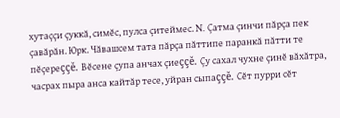хутаççи çуккă, симĕс, пулса çитеймес. N. Çатма çинчи пăрçа пек çавăрăн. Юрк. Чăвашсем тата пăрçа пăттипе паранкă пăтти те пĕçереççĕ. Вĕсене çупа анчах çиеççĕ. Çу сахал чухне çинĕ вăхăтра, часрах пыра анса кайтăр тесе, уйран сыпаççĕ. Сĕт пурри сĕт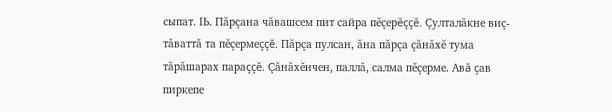сыпат. IЬ. Пăрçана чăвашсем пит сайра пĕçерĕççĕ. Çулталăкне виç-тăваттă та пĕçермеççĕ. Пăрçа пулсан, ăна пăрçа çăнăхĕ тума тăрăшарах параççĕ. Çăнăхĕнчен, паллă, салма пĕçерме. Авă çав пиркепе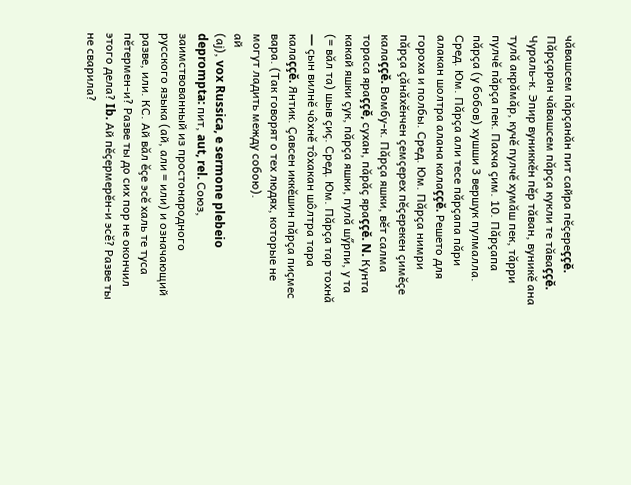чăвашсем пăрçанăн пит сайра пĕçереççĕ. Пăрçаран чăвашсем пăрçа кукли те тăваççĕ. Чураль-к. Эпир вуниккĕн пĕр тăван, вуникĕ ана тулă акрăмăр, кучĕ пулчĕ хумăш пек, тăрри пулчĕ пăрçа пек. Пахча çим. 10. Пăрçапа пăрçа (у бобов) хушши 3 вершук пулмалла. Сред. Юм. Пăрçа али тесе пăрçапа пăри алакан шолтра алана калаççĕ. Решето для гороха и полбы. Сред. Юм. Пăрçа нимри пăрçа çăнăхĕнчен çемçерех пĕçерекен çимĕçе калаççĕ. Вомбу-к. Пăрçа яшки, вĕт салма тораса яраççĕ, сухан, пăрăç яраççĕ. N. Кунта какай яшки çук, пăрçа яшки, пулă шӳрпи, у та (= вăл та) шыв çиç. Сред. Юм. Пăрçа тар тохнă — çын вилнĕ чôхнĕ тôхакан шôлтра тара калаççĕ. Янтик. Çавсен иккĕшин пăрçа пиçмес вара. (Так говорят о тех людях, которые не могут ладить между собою).
ай
(аj), vox Russica, e sermone plebeio deprompta: пит, aut, rel. Союз, заимствованный из простонародного русского языка (ай, али = или) и означающий разве, или. КС. Ай вăл ĕçе эсĕ халь те туса пĕтермен-и? Разве ты до сих пор не окончил этого дела? Ib. Ай пĕçермерĕн-и эсĕ? Разве ты не сварила?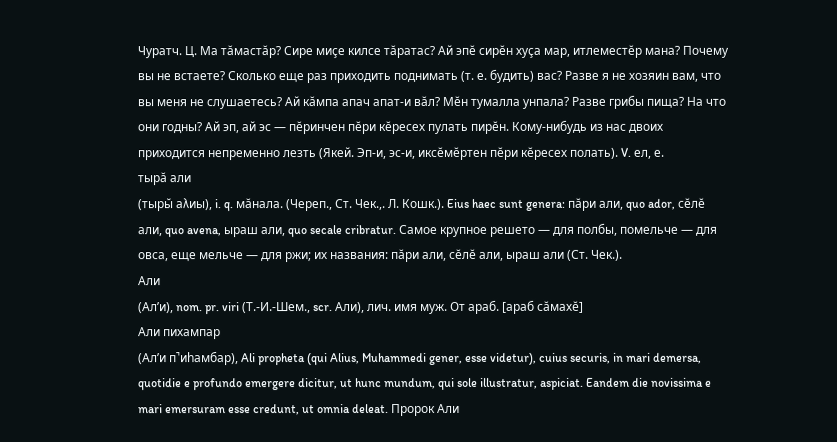Чуратч. Ц. Ма тăмастăр? Сире миçе килсе тăратас? Ай эпĕ сирĕн хуçа мар, итлеместĕр мана? Почему вы не встаете? Сколько еще раз приходить поднимать (т. е. будить) вас? Разве я не хозяин вам, что вы меня не слушаетесь? Ай кăмпа апач апат-и вăл? Мĕн тумалла унпала? Разве грибы пища? На что они годны? Ай эп, ай эс — пĕринчен пĕри кĕресех пулать пирĕн. Кому-нибудь из нас двоих приходится непременно лезть (Якей. Эп-и, эс-и, иксĕмĕртен пĕри кĕресех полать). V. ел, е.
тырă али
(тыры̆ аλиы), i. q. мăнала. (Череп., Ст. Чек.,. Л. Кошк.). Eius haec sunt genera: пăри али, quo ador, сĕлĕ али, quo avena, ыраш али, quo secale cribratur. Самое крупное решето — для полбы, помельче — для овса, еще мельче — для ржи; их названия: пăри али, сĕлĕ али, ыраш али (Ст. Чек.).
Али
(Ал’и), nom. pr. viri (Т.-И.-Шем., scr. Али), лич. имя муж. От араб. [араб сăмахĕ]
Али пихампар
(Ал’и п̚иhамбар), Ali propheta (qui Alius, Muhammedi gener, esse videtur), cuius securis, in mari demersa, quotidie e profundo emergere dicitur, ut hunc mundum, qui sole illustratur, aspiciat. Eandem die novissima e mari emersuram esse credunt, ut omnia deleat. Пророк Али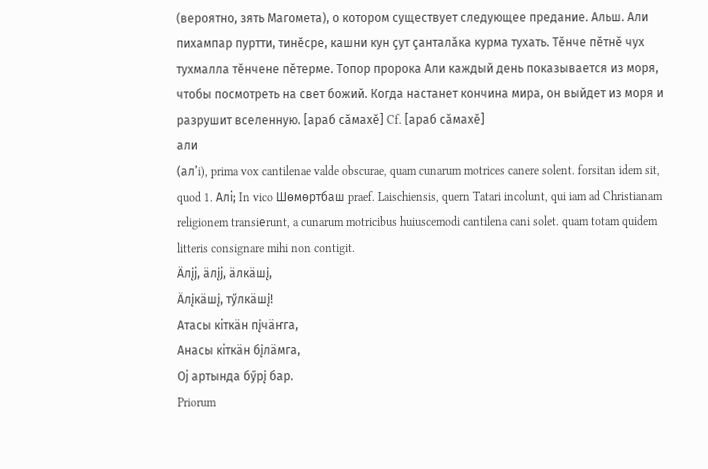(вероятно, зять Магомета), о котором существует следующее предание. Альш. Али пихампар пуртти, тинĕсре, кашни кун çут çанталăка курма тухать. Тĕнче пĕтнĕ чух тухмалла тĕнчене пĕтерме. Топор пророка Али каждый день показывается из моря, чтобы посмотреть на свет божий. Когда настанет кончина мира, он выйдет из моря и разрушит вселенную. [араб сăмахĕ] Cf. [араб сăмахĕ]
али
(ал’i), prima vox cantilenae valde obscurae, quam cunarum motrices canere solent. forsitan idem sit, quod 1. Aлi; In vico Шөмөртбаш praef. Laischiensis, quern Tatari incolunt, qui iam ad Christianam religionem transiеrunt, a cunarum motricibus huiuscemodi cantilena cani solet. quam totam quidem litteris consignare mihi non contigit.
Ӓлįj, ӓлįj, ӓлкӓшį,
Ӓлįкӓшį, тӳлкӓшį!
Атасы кiткӓн пįчӓҥга,
Анасы кiткӓн бįлӓмга,
Оj артында бӳрį бар.
Priorum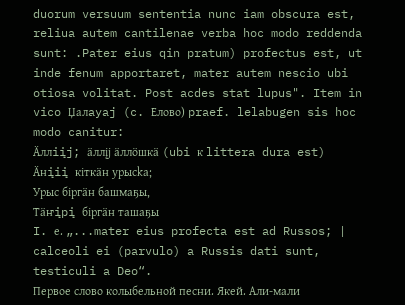duorum versuum sententia nunc iam obscura est, reliua autem cantilenae verba hoc modo reddenda sunt: .Pater eius qin pratum) profectus est, ut inde fenum apportaret, mater autem nescio ubi otiosa volitat. Post acdes stat lupus". Item in vico Џaлayaj (c. Елово) praef. lelabugen sis hoc modo canitur:
Ӓллiįj; ӓллįj ӓллӧшкӓ (ubi к littera dura est)
Ӓнįiį кiткӓн урысkа;
Урыс бipгӓн башмаҕы,
Тӓҥįpį бipгӓн ташаҕы
I. е. „...mater eius profecta est ad Russos; | calceoli ei (parvulo) a Russis dati sunt, testiculi a Deo“.
Первое слово колыбельной песни. Якей. Али-мали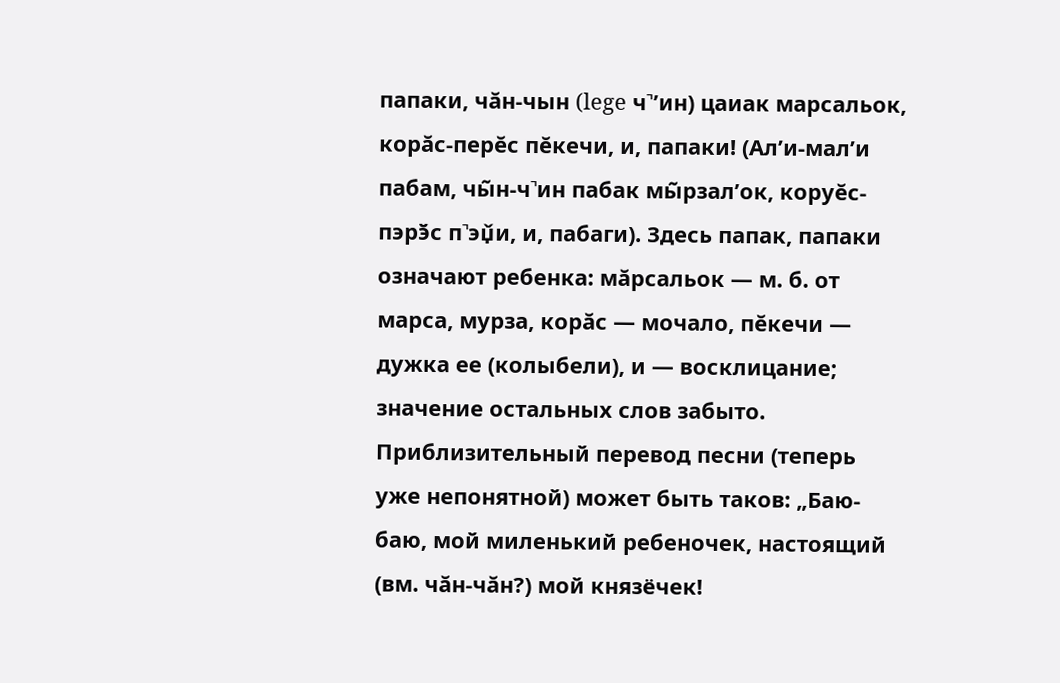папаки, чăн-чын (lege ч̚’ин) цаиак марсальок, корăс-перĕс пĕкечи, и, папаки! (Ал’и-мал’и пабам, чы̃н-ч̚ин пабак мы̃рзал’ок, коруĕс-пэрэ̆с п̚эџ̌и, и, пабаги). Здесь папак, папаки означают ребенка: мăрсальок — м. б. от марса, мурза, корăс — мочало, пĕкечи — дужка ее (колыбели), и — восклицание; значение остальных слов забыто. Приблизительный перевод песни (теперь уже непонятной) может быть таков: „Баю-баю, мой миленький ребеночек, настоящий (вм. чăн-чăн?) мой князёчек!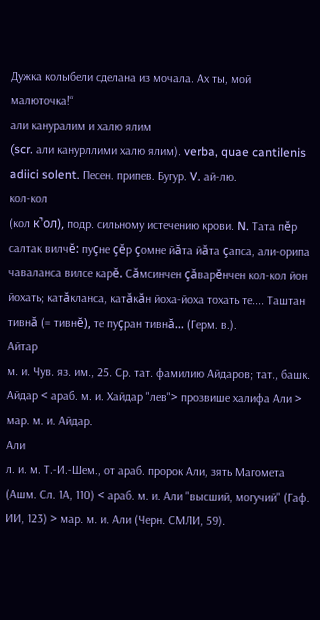Дужка колыбели сделана из мочала. Ах ты, мой малюточка!“
али кануралим и халю ялим
(scr. али канурллими халю ялим). verba, quae cantilenis adiici solent. Песен. припев. Бугур. V. ай-лю.
кол-кол
(кол к̚ол), подр. сильному истечению крови. N. Тата пĕр салтак вилчĕ: пуçне çĕр çомне йăта йăта çапса, али-орипа чаваланса вилсе карĕ. Сăмсинчен çăварĕнчен кол-кол йон йохать; катăкланса, катăкăн йоха-йоха тохать те.... Таштан тивнă (= тивнĕ), те пуçран тивнă... (Герм. в.).
Айтар
м. и. Чув. яз. им., 25. Ср. тат. фамилию Айдаров; тат., башк. Айдар < араб. м. и. Хайдар "лев"> прозвише халифа Али > мар. м. и. Айдар.
Али
л. и. м. Т.-И.-Шем., от араб. пророк Али, зять Магомета (Ашм. Сл. 1А, 110) < араб. м. и. Али "высший, могучий" (Гаф. ИИ, 123) > мар. м. и. Али (Черн. СМЛИ, 59).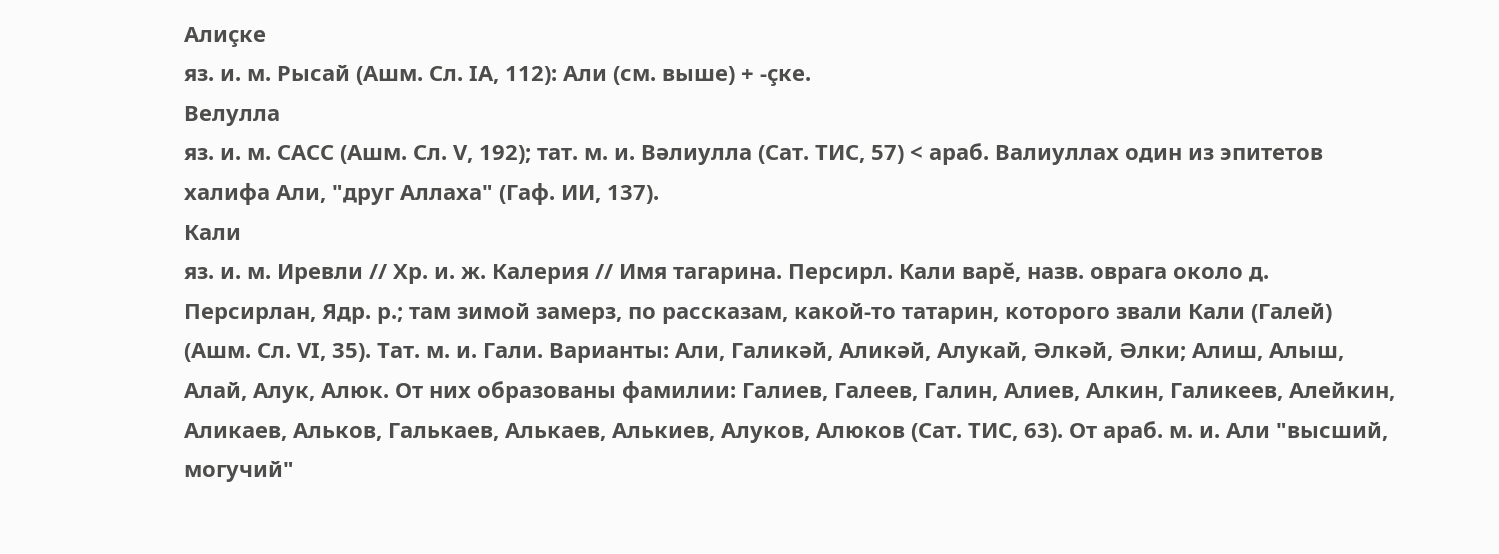Алиçке
яз. и. м. Рысай (Ашм. Сл. IА, 112): Али (см. выше) + -çке.
Велулла
яз. и. м. САСС (Ашм. Сл. V, 192); тат. м. и. Вәлиулла (Сат. ТИС, 57) < араб. Валиуллах один из эпитетов халифа Али, "друг Аллаха" (Гаф. ИИ, 137).
Кали
яз. и. м. Иревли // Хр. и. ж. Калерия // Имя тагарина. Персирл. Кали варĕ, назв. оврага около д. Персирлан, Ядр. р.; там зимой замерз, по рассказам, какой-то татарин, которого звали Кали (Галей) (Ашм. Сл. VI, 35). Тат. м. и. Гали. Варианты: Али, Галикәй, Аликәй, Алукай, Әлкәй, Әлки; Алиш, Алыш, Алай, Алук, Алюк. От них образованы фамилии: Галиев, Галеев, Галин, Алиев, Алкин, Галикеев, Алейкин, Аликаев, Альков, Галькаев, Алькаев, Алькиев, Алуков, Алюков (Сат. ТИС, 63). От араб. м. и. Али "высший, могучий"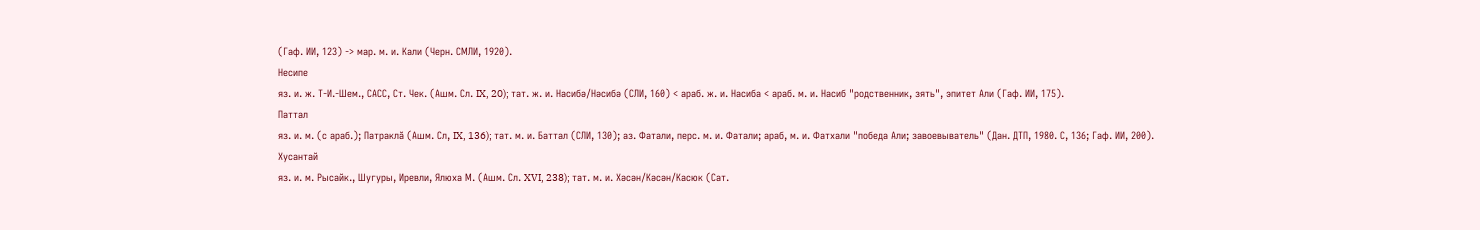(Гаф. ИИ, 123) -> мар. м. и. Кали (Черн. СМЛИ, 1920).
Несипе
яз. и. ж. Т-И.-Шем., САСС, Ст. Чек. (Ашм. Сл. IX, 20); тат. ж. и. Насибә/Нәсибә (СЛИ, 160) < араб. ж. и. Насиба < араб. м. и. Насиб "родственник, зять", эпитет Али (Гаф. ИИ, 175).
Паттал
яз. и. м. (с араб.); Патраклă (Ашм. Сл, IX, 136); тат. м. и. Баттал (СЛИ, 130); аз. Фатали, перс. м. и. Фатали; араб, м. и. Фатхали "победа Али; завоевыватель" (Дан. ДТП, 1980. С, 136; Гаф. ИИ, 200).
Хусантай
яз. и. м. Рысайк., Шугуры, Иревли, Ялюха М. (Ашм. Сл. XVI, 238); тат. м. и. Хәсән/Кәсән/Касюк (Сат.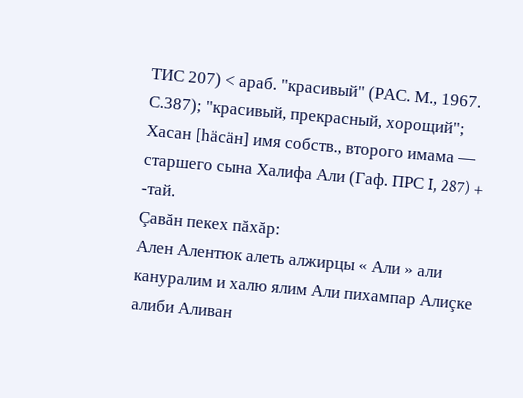ТИС 207) < араб. "красивый" (РАС. М., 1967. С.387); "красивый, прекрасный, хорощий"; Хасан [häсäн] имя собств., второго имама — старшего сына Халифа Али (Гаф. ПРС I, 287) + -тай.
Çавăн пекех пăхăр:
Ален Алентюк алеть алжирцы « Али » али кануралим и халю ялим Али пихампар Алиçке алиби Аливан